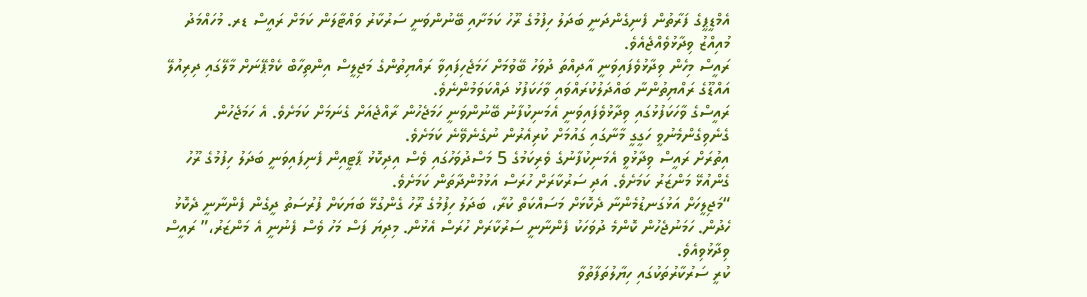އެމްޑީޕީގެ ފަރާތުން ފެނިގެންދަނީ ބަދަލު ހިފުމުގެ ރޫހު ކަމަށާއި ބޭނުންވަނީ ސަރުކާރު ވައްޓާލަން ކަމަށް ރައީސް ޑރ. މުހައްމަދު މުއިއްޒު ވިދާޅުވެއްޖެއެވެ.
ރައީސް މިހެން ވިދާޅުވެފައިވަނީ އާދިއްތަ ދުވަހު ބޭވުމަށް ހަމަޖެހިފައިވާ ރައްޔިތުންގެ މަޖިލީސް އިންތިހާބް ކެމްޕޭނަށް މާލޭގައި ދިރިއުލޭ އައްޑޫގެ ރައްޔިތުންނާ ބައްދަލުކުރައްވައި ވާހަކަފުޅު ދައްކަވަމުންނެވެ.
ރައީސްގެ ވާހަކަފުޅުގައި ވިދާޅުވެފައިވަނީ އެމަނިކުފާނު ބޭނުންވަނީ ހަމަޖެހުން ރާއްޖެއަށް ގެނަމަށް ކަމަށެވެ. އެ ހަމަޖެހުން ގެނެވިގެންމެނުވީ ހަގީގީ މާނާގައި ގައުމަށް ކުރިއެރުން ނުގެނެވޭނެ ކަމަށެވެ.
އިތުރަށް ރައީސް ވިދާޅުވީ އެމަނިކުފާނުގެ ވެރިކަމުގެ 5 މަސްދުވަހުގައި ވެސް އިދިކޮޅު ޕާޓީއިން ފެނިފައިވަނީ ބަދަލު ހިފުމުގެ ރޫހު ގެންއުޅޭ މަންޒަރު ކަމަށެވެ. އަދި ސަރުކާރަށް ހުރަސް އަޅުމުންދާތަން ކަމަށެވެ.
“މަޖިލީހަށް އަޅުގަނޑުމެންނާ ދެކޮޅަށް މަސައްކަތް ކުރާ، ބަދަލު ހިފުމުގެ ރޫހު ގެންގުޅޭ ބަޔަކަށް ފުރުސަތު ދީގެން ފެންނާނީ ދެކޮޅު ހެދުން. ހަމަނުޖެހުން ކޮންމެ ދުވަހަކު ފެންނާނީ ސަރުކާރަށް ހުރަސް އެޅުން. މިދިޔަ ފަސް މަހު ވެސް ފެނުނީ އެ މަންޒަރު،” ރައީސް ވިދާޅުވިއެވެ.
ކުރީ ސަރުކާރުތަކުގައި ހިޔާލުތަފާތުވާ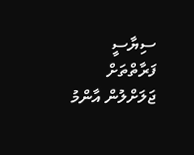ސިޔާސީ ފަރާތްތަށް ޖަލަށްލުން އާންމު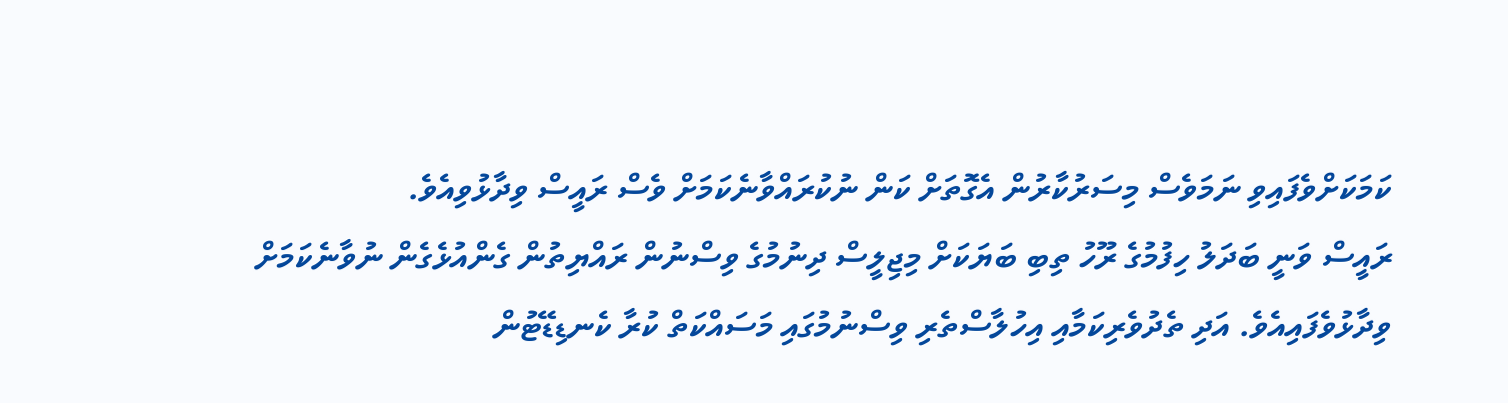ކަމަކަށްވެފައިވި ނަމަވެސް މިސަރުކާރުން އެގޮތަށް ކަން ނުކުރައްވާނެކަމަށް ވެސް ރައީސް ވިދާޅުވިއެވެ.
ރައީސް ވަނީ ބަދަލު ހިފުމުގެ ރޫހު ތިބި ބަޔަކަށް މިޖިލީސް ދިނުމުގެ ވިސްނުން ރައްޔިތުން ގެންއުޅެގެން ނުވާނެކަމަށް ވިދާޅުވެފައިއެވެ. އަދި ތެދުވެރިކަމާއި އިހުލާސްތެރި ވިސްނުމުގައި މަސައްކަތް ކުރާ ކެނޑިޑޭޓުން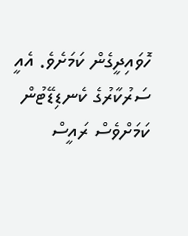ހޮވައިދީގެން ކަމަށެވެ. އެއީ ސަރުކާރުގެ ކެނޑިޑޭޓުން ކަމަށްވެސް ރައީސް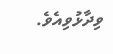ވިދާޅުވިއެވެ.